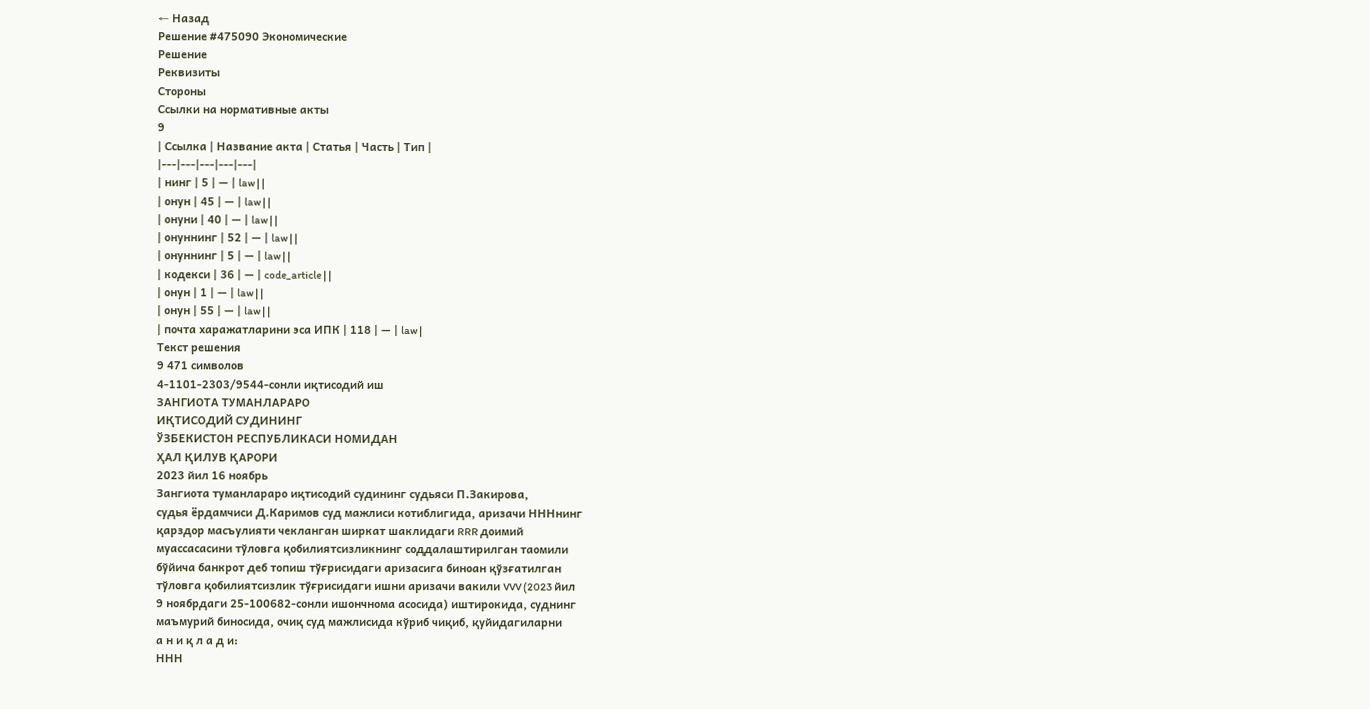← Назад
Решение #475090 Экономические
Решение
Реквизиты
Стороны
Ссылки на нормативные акты
9
| Ссылка | Название акта | Статья | Часть | Тип |
|---|---|---|---|---|
| нинг | 5 | — | law | |
| онун | 45 | — | law | |
| онуни | 40 | — | law | |
| онуннинг | 52 | — | law | |
| онуннинг | 5 | — | law | |
| кодекси | 36 | — | code_article | |
| онун | 1 | — | law | |
| онун | 55 | — | law | |
| почта харажатларини эса ИПК | 118 | — | law |
Текст решения
9 471 символов
4-1101-2303/9544-сонли иқтисодий иш
ЗАНГИОТА ТУМАНЛАРАРО
ИҚТИСОДИЙ СУДИНИНГ
ЎЗБЕКИСТОН РЕСПУБЛИКАСИ НОМИДАН
ҲАЛ ҚИЛУВ ҚАРОРИ
2023 йил 16 ноябрь
Зангиота туманлараро иқтисодий судининг судьяси П.Закирова,
судья ёрдамчиси Д.Каримов суд мажлиси котиблигида, аризачи НННнинг
қарздор масъулияти чекланган ширкат шаклидаги RRR доимий
муассасасини тўловга қобилиятсизликнинг соддалаштирилган таомили
бўйича банкрот деб топиш тўғрисидаги аризасига биноан қўзғатилган
тўловга қобилиятсизлик тўғрисидаги ишни аризачи вакили VVV (2023 йил
9 ноябрдаги 25-100682-сонли ишончнома асосида) иштирокида, суднинг
маъмурий биносида, очиқ суд мажлисида кўриб чиқиб, қуйидагиларни
а н и қ л а д и:
ННН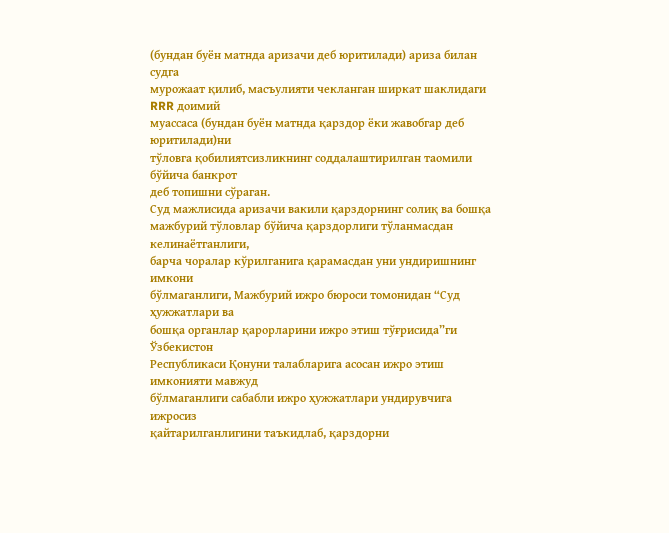(бундан буён матнда аризачи деб юритилади) ариза билан судга
мурожаат қилиб, масъулияти чекланган ширкат шаклидаги RRR доимий
муассаса (бундан буён матнда қарздор ёки жавобгар деб юритилади)ни
тўловга қобилиятсизликнинг соддалаштирилган таомили бўйича банкрот
деб топишни сўраган.
Суд мажлисида аризачи вакили қарздорнинг солиқ ва бошқа
мажбурий тўловлар бўйича қарздорлиги тўланмасдан келинаётганлиги,
барча чоралар кўрилганига қарамасдан уни ундиришнинг имкони
бўлмаганлиги, Мажбурий ижро бюроси томонидан “Суд ҳужжатлари ва
бошқа органлар қарорларини ижро этиш тўғрисида”ги Ўзбекистон
Республикаси Қонуни талабларига асосан ижро этиш имконияти мавжуд
бўлмаганлиги сабабли ижро ҳужжатлари ундирувчига ижросиз
қайтарилганлигини таъкидлаб, қарздорни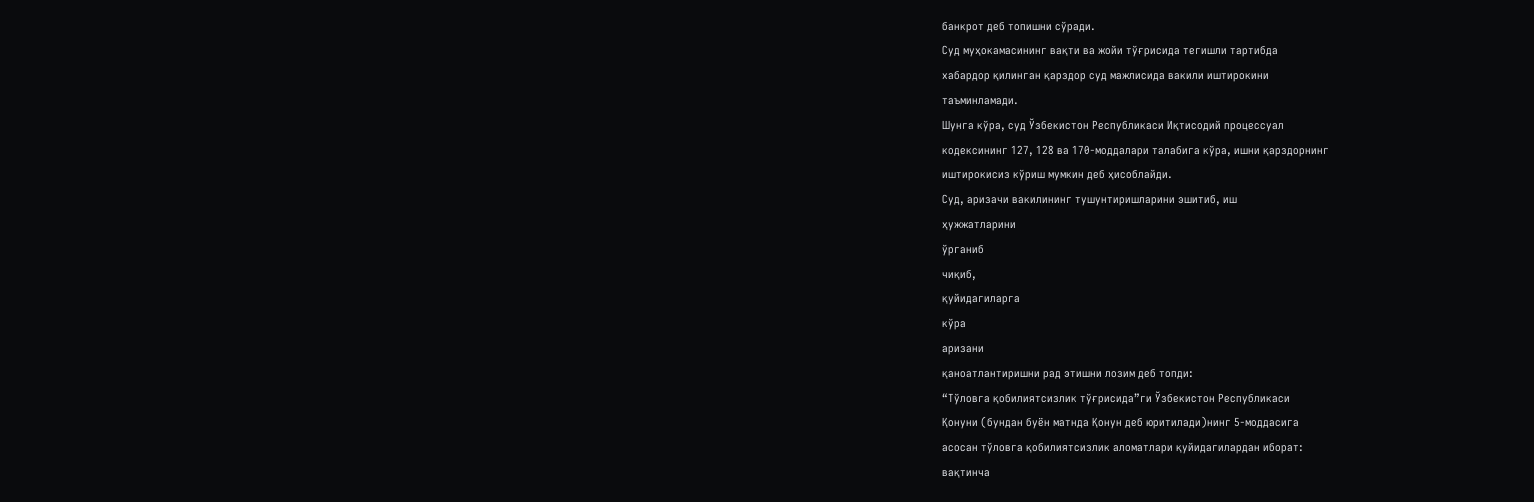банкрот деб топишни сўради.
Суд муҳокамасининг вақти ва жойи тўғрисида тегишли тартибда
хабардор қилинган қарздор суд мажлисида вакили иштирокини
таъминламади.
Шунга кўра, суд Ўзбекистон Республикаси Иқтисодий процессуал
кодексининг 127, 128 ва 170-моддалари талабига кўра, ишни қарздорнинг
иштирокисиз кўриш мумкин деб ҳисоблайди.
Суд, аризачи вакилининг тушунтиришларини эшитиб, иш
ҳужжатларини
ўрганиб
чиқиб,
қуйидагиларга
кўра
аризани
қаноатлантиришни рад этишни лозим деб топди:
“Тўловга қобилиятсизлик тўғрисида”ги Ўзбекистон Республикаси
Қонуни (бундан буён матнда Қонун деб юритилади)нинг 5-моддасига
асосан тўловга қобилиятсизлик аломатлари қуйидагилардан иборат:
вақтинча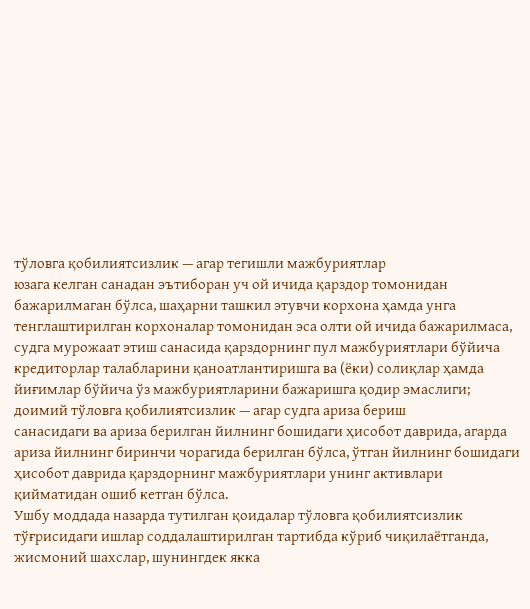тўловга қобилиятсизлик — агар тегишли мажбуриятлар
юзага келган санадан эътиборан уч ой ичида қарздор томонидан
бажарилмаган бўлса, шаҳарни ташкил этувчи корхона ҳамда унга
тенглаштирилган корхоналар томонидан эса олти ой ичида бажарилмаса,
судга мурожаат этиш санасида қарздорнинг пул мажбуриятлари бўйича
кредиторлар талабларини қаноатлантиришга ва (ёки) солиқлар ҳамда
йиғимлар бўйича ўз мажбуриятларини бажаришга қодир эмаслиги;
доимий тўловга қобилиятсизлик — агар судга ариза бериш
санасидаги ва ариза берилган йилнинг бошидаги ҳисобот даврида, агарда
ариза йилнинг биринчи чорагида берилган бўлса, ўтган йилнинг бошидаги
ҳисобот даврида қарздорнинг мажбуриятлари унинг активлари
қийматидан ошиб кетган бўлса.
Ушбу моддада назарда тутилган қоидалар тўловга қобилиятсизлик
тўғрисидаги ишлар соддалаштирилган тартибда кўриб чиқилаётганда,
жисмоний шахслар, шунингдек якка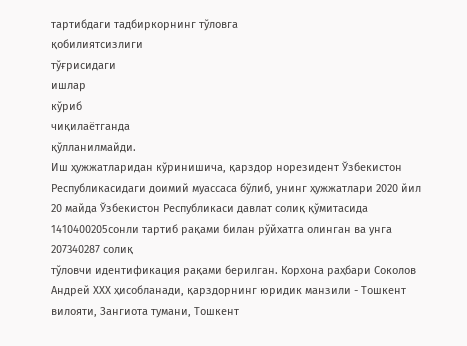тартибдаги тадбиркорнинг тўловга
қобилиятсизлиги
тўғрисидаги
ишлар
кўриб
чиқилаётганда
қўлланилмайди.
Иш ҳужжатларидан кўринишича, қарздор норезидент Ўзбекистон
Республикасидаги доимий муассаса бўлиб, унинг ҳужжатлари 2020 йил
20 майда Ўзбекистон Республикаси давлат солиқ қўмитасида 1410400205сонли тартиб рақами билан рўйхатга олинган ва унга 207340287 солиқ
тўловчи идентификация рақами берилган. Корхона раҳбари Соколов
Андрей ХХХ ҳисобланади, қарздорнинг юридик манзили - Тошкент
вилояти, Зангиота тумани, Тошкент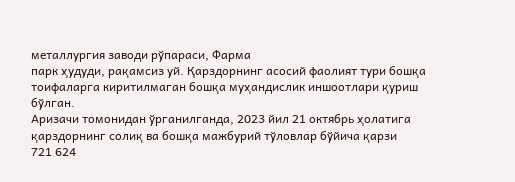металлургия заводи рўпараси, Фарма
парк ҳудуди, рақамсиз уй. Қарздорнинг асосий фаолият тури бошқа
тоифаларга киритилмаган бошқа муҳандислик иншоотлари қуриш бўлган.
Аризачи томонидан ўрганилганда, 2023 йил 21 октябрь ҳолатига
қарздорнинг солиқ ва бошқа мажбурий тўловлар бўйича қарзи
721 624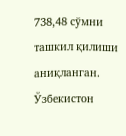738,48 сўмни ташкил қилиши аниқланган. Ўзбекистон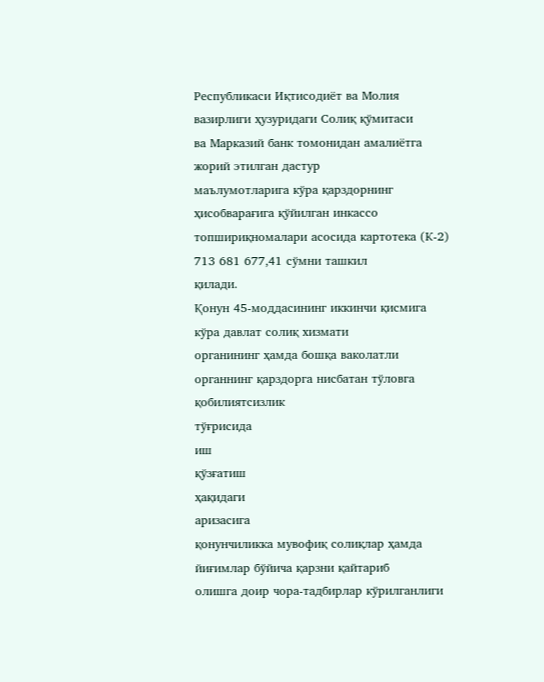Республикаси Иқтисодиёт ва Молия вазирлиги ҳузуридаги Солиқ қўмитаси
ва Марказий банк томонидан амалиётга жорий этилган дастур
маълумотларига кўра қарздорнинг ҳисобварағига қўйилган инкассо
топшириқномалари асосида картотека (К-2) 713 681 677,41 сўмни ташкил
қилади.
Қонун 45-моддасининг иккинчи қисмига кўра давлат солиқ хизмати
органининг ҳамда бошқа ваколатли органнинг қарздорга нисбатан тўловга
қобилиятсизлик
тўғрисида
иш
қўзғатиш
ҳақидаги
аризасига
қонунчиликка мувофиқ солиқлар ҳамда йиғимлар бўйича қарзни қайтариб
олишга доир чора-тадбирлар кўрилганлиги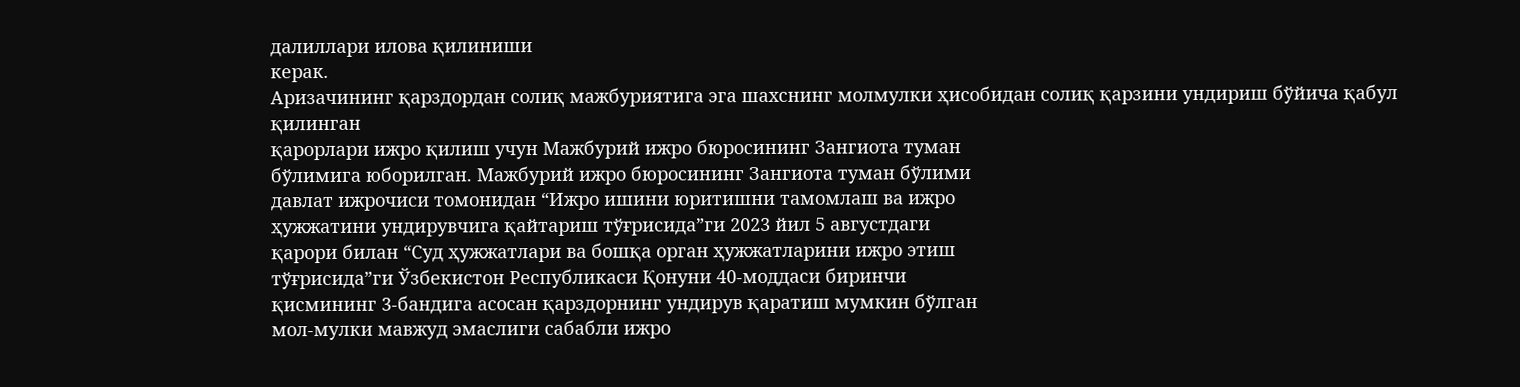далиллари илова қилиниши
керак.
Аризачининг қарздордан солиқ мажбуриятига эга шахснинг молмулки ҳисобидан солиқ қарзини ундириш бўйича қабул қилинган
қарорлари ижро қилиш учун Мажбурий ижро бюросининг Зангиота туман
бўлимига юборилган. Мажбурий ижро бюросининг Зангиота туман бўлими
давлат ижрочиси томонидан “Ижро ишини юритишни тамомлаш ва ижро
ҳужжатини ундирувчига қайтариш тўғрисида”ги 2023 йил 5 августдаги
қарори билан “Суд ҳужжатлари ва бошқа орган ҳужжатларини ижро этиш
тўғрисида”ги Ўзбекистон Республикаси Қонуни 40-моддаси биринчи
қисмининг 3-бандига асосан қарздорнинг ундирув қаратиш мумкин бўлган
мол-мулки мавжуд эмаслиги сабабли ижро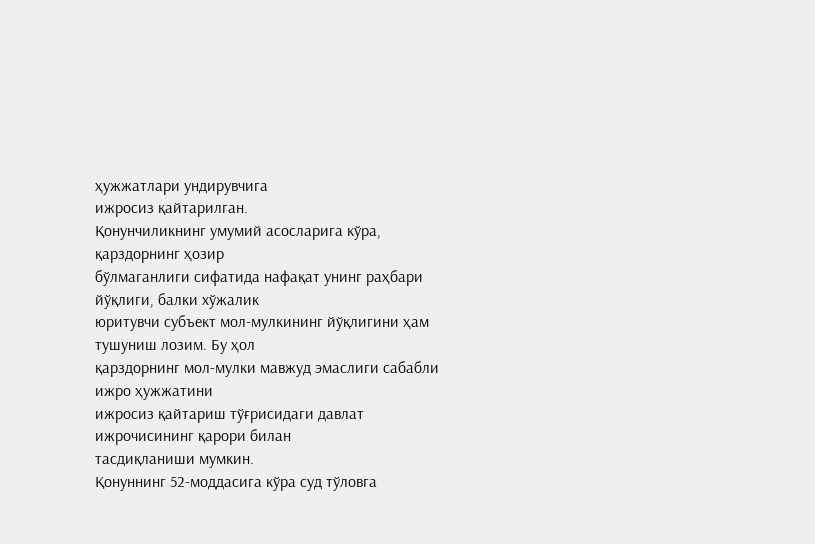ҳужжатлари ундирувчига
ижросиз қайтарилган.
Қонунчиликнинг умумий асосларига кўра, қарздорнинг ҳозир
бўлмаганлиги сифатида нафақат унинг раҳбари йўқлиги, балки хўжалик
юритувчи субъект мол-мулкининг йўқлигини ҳам тушуниш лозим. Бу ҳол
қарздорнинг мол-мулки мавжуд эмаслиги сабабли ижро ҳужжатини
ижросиз қайтариш тўғрисидаги давлат ижрочисининг қарори билан
тасдиқланиши мумкин.
Қонуннинг 52-моддасига кўра суд тўловга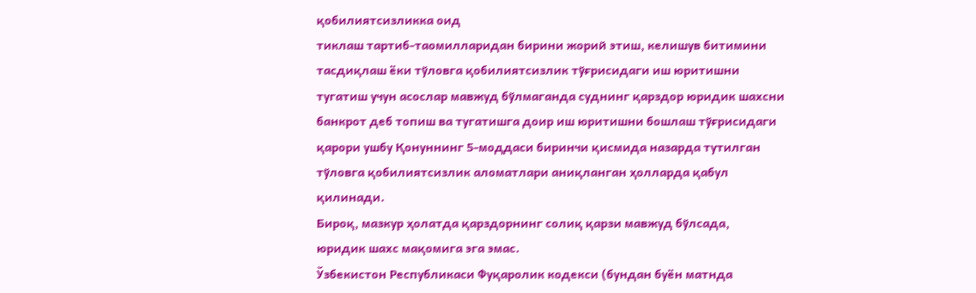қобилиятсизликка оид
тиклаш тартиб-таомилларидан бирини жорий этиш, келишув битимини
тасдиқлаш ёки тўловга қобилиятсизлик тўғрисидаги иш юритишни
тугатиш учун асослар мавжуд бўлмаганда суднинг қарздор юридик шахсни
банкрот деб топиш ва тугатишга доир иш юритишни бошлаш тўғрисидаги
қарори ушбу Қонуннинг 5-моддаси биринчи қисмида назарда тутилган
тўловга қобилиятсизлик аломатлари аниқланган ҳолларда қабул
қилинади.
Бироқ, мазкур ҳолатда қарздорнинг солиқ қарзи мавжуд бўлсада,
юридик шахс мақомига эга эмас.
Ўзбекистон Республикаси Фуқаролик кодекси (бундан буён матнда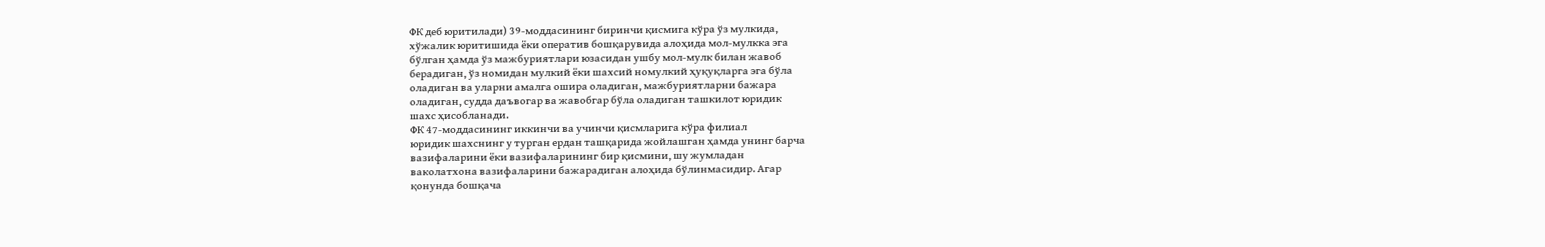ФК деб юритилади) 39-моддасининг биринчи қисмига кўра ўз мулкида,
хўжалик юритишида ёки оператив бошқарувида алоҳида мол-мулкка эга
бўлган ҳамда ўз мажбуриятлари юзасидан ушбу мол-мулк билан жавоб
берадиган, ўз номидан мулкий ёки шахсий номулкий ҳуқуқларга эга бўла
оладиган ва уларни амалга ошира оладиган, мажбуриятларни бажара
оладиган, судда даъвогар ва жавобгар бўла оладиган ташкилот юридик
шахс ҳисобланади.
ФК 47-моддасининг иккинчи ва учинчи қисмларига кўра филиал
юридик шахснинг у турган ердан ташқарида жойлашган ҳамда унинг барча
вазифаларини ёки вазифаларининг бир қисмини, шу жумладан
ваколатхона вазифаларини бажарадиган алоҳида бўлинмасидир. Агар
қонунда бошқача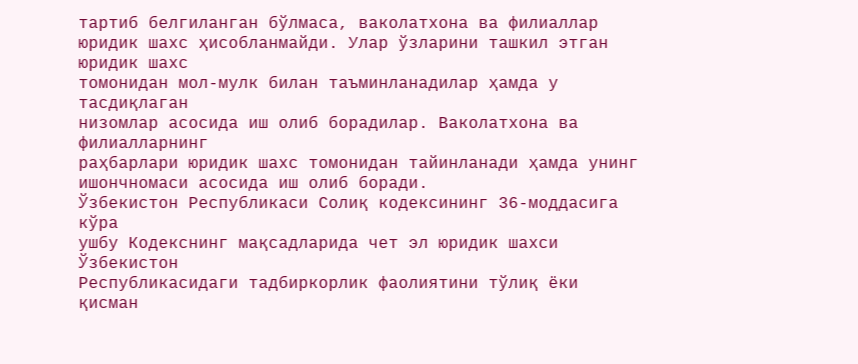тартиб белгиланган бўлмаса, ваколатхона ва филиаллар
юридик шахс ҳисобланмайди. Улар ўзларини ташкил этган юридик шахс
томонидан мол-мулк билан таъминланадилар ҳамда у тасдиқлаган
низомлар асосида иш олиб борадилар. Ваколатхона ва филиалларнинг
раҳбарлари юридик шахс томонидан тайинланади ҳамда унинг
ишончномаси асосида иш олиб боради.
Ўзбекистон Республикаси Солиқ кодексининг 36-моддасига кўра
ушбу Кодекснинг мақсадларида чет эл юридик шахси Ўзбекистон
Республикасидаги тадбиркорлик фаолиятини тўлиқ ёки қисман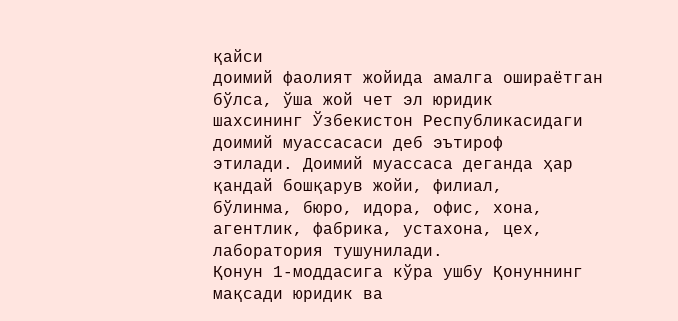қайси
доимий фаолият жойида амалга ошираётган бўлса, ўша жой чет эл юридик
шахсининг Ўзбекистон Республикасидаги доимий муассасаси деб эътироф
этилади. Доимий муассаса деганда ҳар қандай бошқарув жойи, филиал,
бўлинма, бюро, идора, офис, хона, агентлик, фабрика, устахона, цех,
лаборатория тушунилади.
Қонун 1-моддасига кўра ушбу Қонуннинг мақсади юридик ва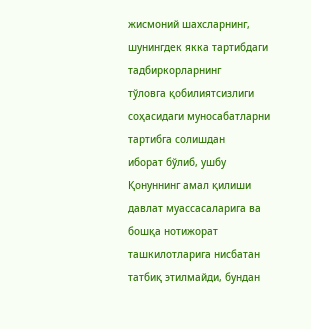жисмоний шахсларнинг, шунингдек якка тартибдаги тадбиркорларнинг
тўловга қобилиятсизлиги соҳасидаги муносабатларни тартибга солишдан
иборат бўлиб, ушбу Қонуннинг амал қилиши давлат муассасаларига ва
бошқа нотижорат ташкилотларига нисбатан татбиқ этилмайди, бундан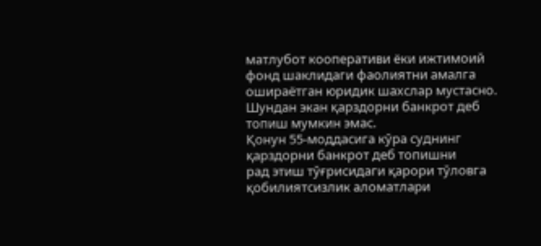матлубот кооперативи ёки ижтимоий фонд шаклидаги фаолиятни амалга
ошираётган юридик шахслар мустасно.
Шундан экан қарздорни банкрот деб топиш мумкин эмас.
Қонун 55-моддасига кўра суднинг қарздорни банкрот деб топишни
рад этиш тўғрисидаги қарори тўловга қобилиятсизлик аломатлари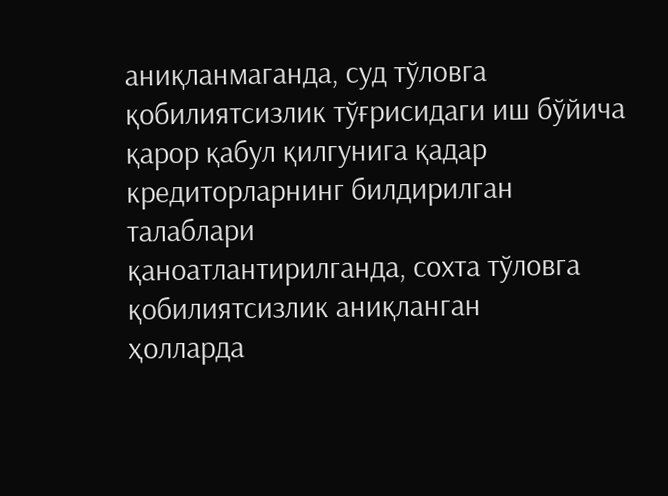аниқланмаганда, суд тўловга қобилиятсизлик тўғрисидаги иш бўйича
қарор қабул қилгунига қадар кредиторларнинг билдирилган талаблари
қаноатлантирилганда, сохта тўловга қобилиятсизлик аниқланган
ҳолларда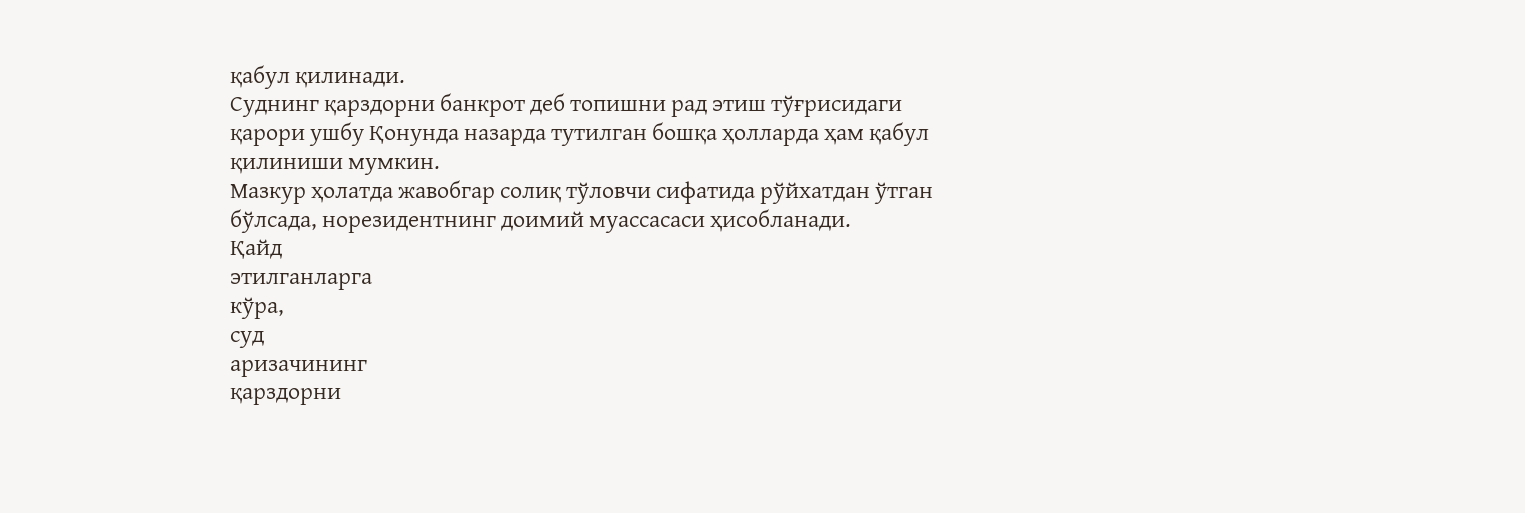қабул қилинади.
Суднинг қарздорни банкрот деб топишни рад этиш тўғрисидаги
қарори ушбу Қонунда назарда тутилган бошқа ҳолларда ҳам қабул
қилиниши мумкин.
Мазкур ҳолатда жавобгар солиқ тўловчи сифатида рўйхатдан ўтган
бўлсада, норезидентнинг доимий муассасаси ҳисобланади.
Қайд
этилганларга
кўра,
суд
аризачининг
қарздорни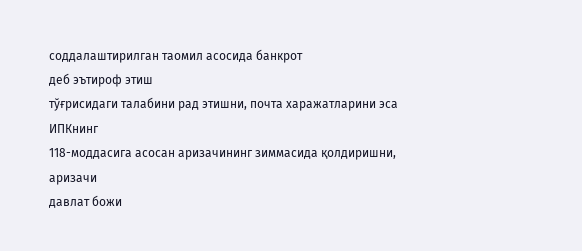соддалаштирилган таомил асосида банкрот
деб эътироф этиш
тўғрисидаги талабини рад этишни, почта харажатларини эса ИПКнинг
118-моддасига асосан аризачининг зиммасида қолдиришни, аризачи
давлат божи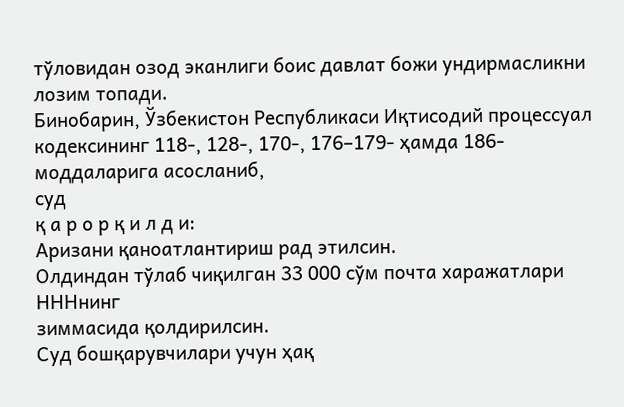тўловидан озод эканлиги боис давлат божи ундирмасликни
лозим топади.
Бинобарин, Ўзбекистон Республикаси Иқтисодий процессуал
кодексининг 118-, 128-, 170-, 176–179- ҳамда 186-моддаларига асосланиб,
суд
қ а р о р қ и л д и:
Аризани қаноатлантириш рад этилсин.
Олдиндан тўлаб чиқилган 33 000 сўм почта харажатлари НННнинг
зиммасида қолдирилсин.
Суд бошқарувчилари учун ҳақ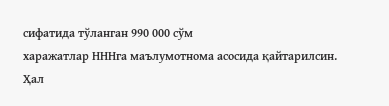сифатида тўланган 990 000 сўм
харажатлар НННга маълумотнома асосида қайтарилсин.
Ҳал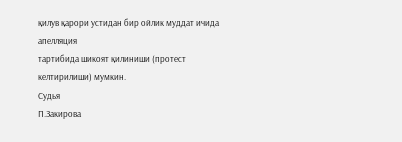қилув қарори устидан бир ойлик муддат ичида апелляция
тартибида шикоят қилиниши (протест келтирилиши) мумкин.
Судья
П.Закирова